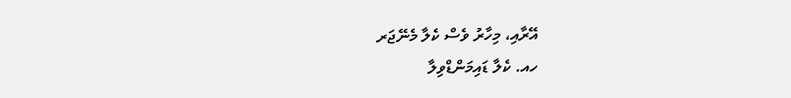އޭރާއި، މިހާރު ވެސް ކެލާ މެނޭޖަރ
ހއ. ކެލާ ޑައިމަންޑްވިލާ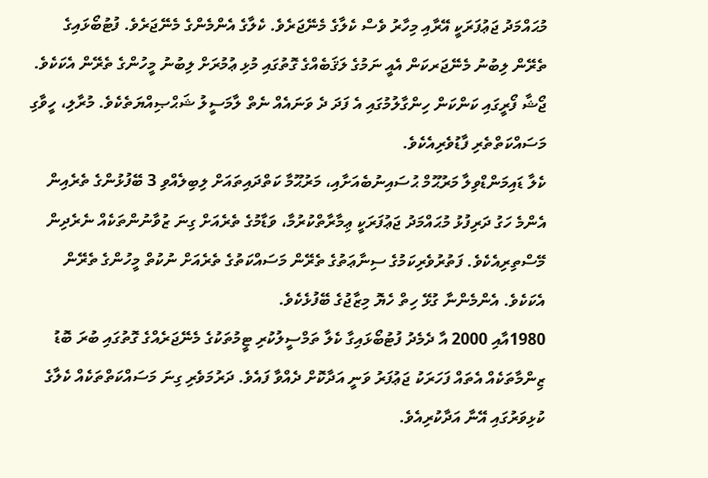މުޙައްމަދު ޖަޢުފަރަކީ އޭރާއި މިހާރު ވެސް ކެލާގެ މެނޭޖަރެވެ. ކެލާގެ އެންމެންގެ މެނޭޖަރެވެ. ފުޓުބޯޅައިގެ ތެރޭން ލިބުނު މެނޭޖަރކަން އެއީ ނަމުގެ ލަޤަބެއްގެ ގޮތުގައި މުޅި ޢުމުރަށް ލިބުނު މީހުންގެ ތެރޭން އެކަކެވެ. ޖޯޝާ ފޯރީގައި ކަންކަން ހިންގާލުމުގައި އެ ފަދަ ދެ ވަނައެއް ނެތް ލާމަސީލު ޝަޙްޞިއްޔަތެކެވެ. މުރާލި، ހީވާގި މަސައްކަތްތެރި ފާޑުވެރިއެކެވެ.
ކެލާ ޑައިމަންޑްވިލާ މަރުޙޫމް ޙުސައިނުބެއަށާއި، މަރުޙޫމާ ކަތްދައިތައަށް ލިބިލެއްވި 3 ބޭފުޅުންގެ ތެރެއިން އެންމެ ހަގު ދަރިފުޅު މުޙައްމަދު ޖަޢުފަރަކީ ޢިމާރާތްކުރުމާ، ވަޑާމުގެ ތެރެއަށް ގިނަ ޒުވާނުންތަކެއް ނެރެދިން މޭސްތިރިއެކެވެ. ފަތުރުވެރިކަމުގެ ސިނާޢަތުގެ ތެރޭން މަސައްކަތުގެ ތެރެއަށް ނުކުތް މީހުންގެ ތެރޭން އެކަކެވެ. އެންމެންނާ ގުޅޭ ހިތް ހެޔޮ މިޒާޖުގެ ބޭފުޅެކެވެ.
1980އާއި 2000 އާ ދެމެދު ފުޓުބޯޅައިގާ ކެލާ ތަމްސީލުކުރި ޓީމުތަކުގެ މެނޭޖަރެއްގެ ގޮތުގައި ބުރަ ބޮޑު ޒިންމާތަކެއް އެތައް ފަހަރަކު ޖަޢުފަރު ވަނީ އަދާކޮށް ދެއްވާ ފައެވެ. ދަރުމަވެރި ގިނަ މަސައްކަތްތަކެއް ކެލާގެ ކުޅިވަރުގައި އޭނާ އަދާކުރިއެވެ.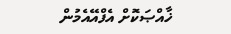ޚާއްޞަކޮށް އެފްއޭއެމުން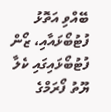ބޭއްވި އަތޮޅު ފުޓުބޯޅައާއި، ޒޯން ފުޓުބޯޅައިގައި ކެލާ ޔޫތު ފޯރަމްގެ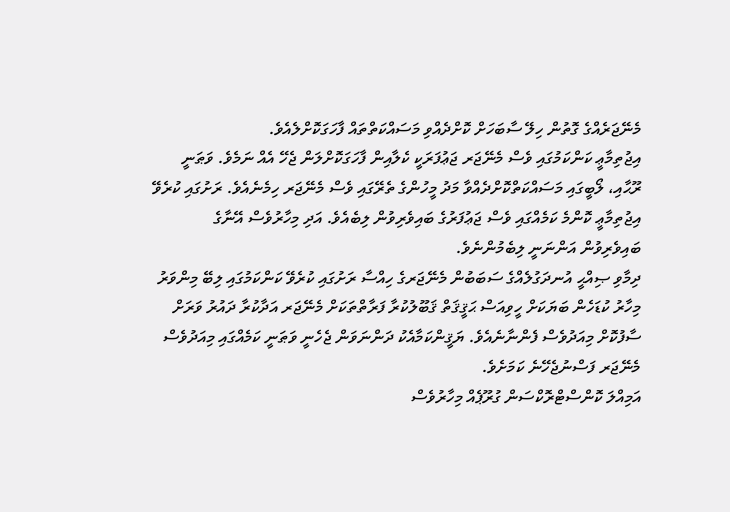މެނޭޖަރެއްގެ ގޮތުން ހިލޭ ސާބަހަށް ކޮށްދެއްވި މަސައްކަތްތައް ފާހަގަކޮށްލެއެވެ.
އިޖުތިމާޢީ ކަންކަމުގައި ވެސް މެނޭޖަރ ޖަޢުފަރަކީ ކެލާއިން ފާހަގަކޮށްލަން ޖެހޭ އެއް ނަމެވެ. ވަޠަނީ ރޫޙާއި، ލޯބީގައި މަސައްކަތްކޮށްދެއްވާ މަދު މީހުންގެ ތެރޭގައި ވެސް މެނޭޖަރ ހިމެނެއެވެ. ރަށުގައި ކުރެވޭ އިޖުތިމާޢީ ކޮންމެ ކަމެއްގައި ވެސް ޖަޢުފަރުގެ ބައިވެރިވުން ލިބެއެވެ. އަދި މިހާރުވެސް އޭނާގެ ބައިވެރިވުން އަންނަނީ ލިބެމުންނެވެ.
ދިމާވި ޞިއްޙީ އުނދަގުލެއްގެ ސަބަބުން މެނޭޖަރގެ ހިއްސާ ރަށުގައި ކުރެވޭ ކަންކަމުގައި ލިބޭ މިންވަރު މިހާރު ކުޑަހެން ބަޔަކަށް ހީވިއަސް ޙަޤީޤަތް ޤަބޫލުކުރާ ފަރާތްތަކަށް މެނޭޖަރ އަދާކުރާ ދައުރު ވަރަށް ސާފުކޮށް މިއަދުވެސް ފެންނާނެއެވެ. ޔަޤީންކަމާއެކު ދަންނަވަން ޖެހެނީ ވަޠަނީ ކަމެއްގައި މިއަދުވެސް މެނޭޖަރ ފަސްނުޖެހޭނެ ކަމަށެވެ.
އަމިއްލަ ކޮންސްޓްރޮކްސަން ގުރޫޕެއް މިހާރުވެސް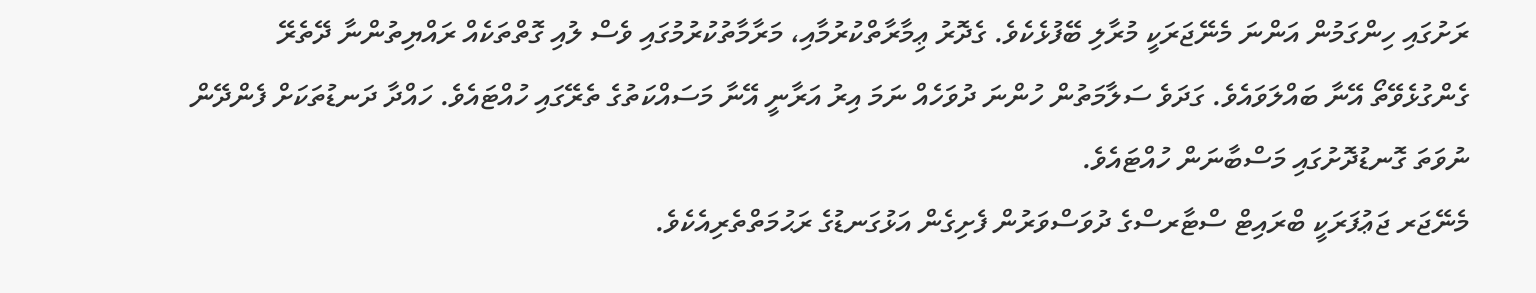ރަށުގައި ހިންގަމުން އަންނަ މެނޭޖަރަކީ މުރާލި ބޭފުޅެކެވެ. ގެދޮރު ޢިމާރާތްކުރުމާއި، މަރާމާތުކުރުމުގައި ވެސް ލުއި ގޮތްތަކެއް ރައްޔިތުންނާ ދޭތެރޭ ގެންގުޅެވޭތޯ އޭނާ ބައްލަވައެވެ. ގަދަވެ ސަލާމަތުން ހުންނަ ދުވަހެއް ނަމަ އިރު އަރާނީ އޭނާ މަސައްކަތުގެ ތެރޭގައި ހުއްޓައެވެ. ހައްދާ ދަނޑުތަކަށް ފެންދޭން ނުވަތަ ގޮނޑުދޮށުގައި މަސްބާނަން ހުއްޓައެވެ.
މެނޭޖަރ ޖަޢުފަރަކީ ބްރައިޓް ސްޓާރސްގެ ދުވަސްވަރުން ފެށިގެން އަޅުގަނޑުގެ ރަޙުމަތްތެރިއެކެވެ.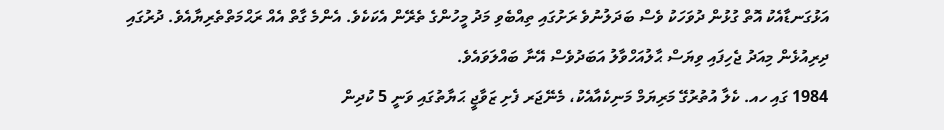އަޅުގަނޑާއެކު އޮތް ގުޅުން ދުވަހަކު ވެސް ބަދަލުނުވެ ރަށުގައި ތިއްބެވި މަދު މީހުންގެ ތެރޭން އެކަކެވެ. އެންމެ ގާތް އެއް ރަޙްމަތްތެރިޔާއެވެ. ދުރުގައި ދިރިއުޅެން މިއަދު ޖެހިފައި ވިޔަސް ޙާލުއަހްވާލު އަބަދުވެސް އޭނާ ބައްލަވައެވެ.
1984 ގައި ހއ. ކެލާ އުތުރުގޭ މަރިޔަމް މަނިކެއާއެކު، މެނޭޖަރ ފެށި ޒަވާޖީ ޙަޔާތުގައި ވަނީ 5 ކުދިން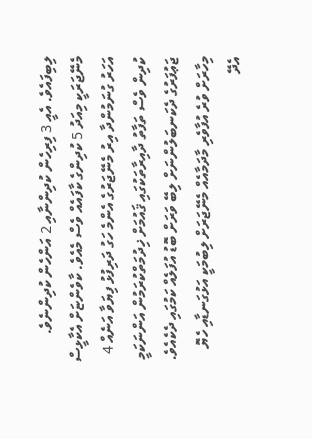ލިބިފައެވެ. އެއީ 3 ފިރިހެން ކުދިންނާއި 2 އަންހެން ކުދިންނެވެ. މެނޭޖަރަކީ މިއަދު 5 ކުދިންގެ ކާފައެއް ވެސް މެއެވެ. ކާވެންޏަށް އެކާޅީސް އަހަރު ގުނަމުންދާ އިރު މެނޭޖަރުގެ އެންމެ ހަގު ދަރިފުޅު ފިޔަވާ އަނެއް 4 ކުދިން ވެސް ތަފާތު ދާއިރާތަކުގައި ޤައުމަށް ޚިދުމަތްކުރަމުން އަންނަކަމީ ޖަޢުފަރުގެ ދެކަނބަލުންނަށް ލިބޭ ވަރަށް ބޮޑު އުފަލެއް ކަމުގައި ދެކެއެވެ.
މިހާރަށް ވުރެ އުފާވެރި މާދަމާއެއް މެނޭޖަރަށް ލިބުމަކީ އަޅުގަނޑާއި ހެޔޮ އެދޭ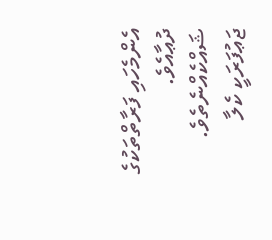އެންމެހައި ފަރާތްތަކުގެ ދުޢާއެވެ. ޝައްކެއްނެތެވެ. ޖަޢުފަރަކީ ކެލާ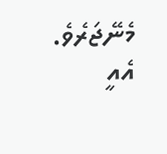މެނޭޖަރެވެ. އެއީ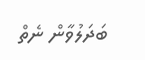ބަދަލުވާން ނެތް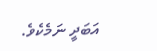އަބަދީ ނަމެކެވެ.